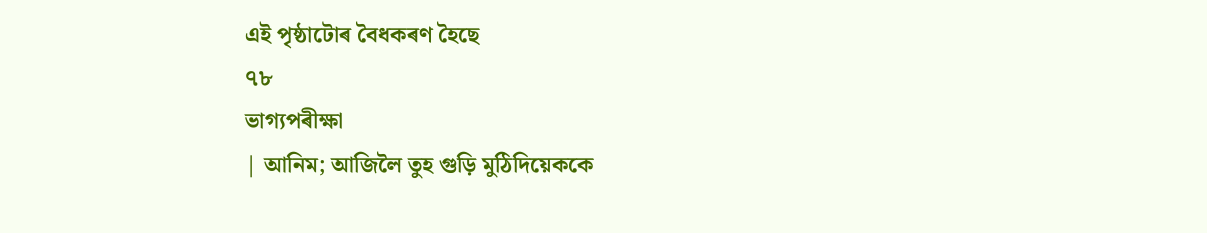এই পৃষ্ঠাটোৰ বৈধকৰণ হৈছে
৭৮
ভাগ্যপৰীক্ষা
| আনিম; আজিলৈ তুহ গুড়ি মুঠিদিয়েককে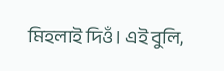মিহলাই দিওঁ। এই বুলি,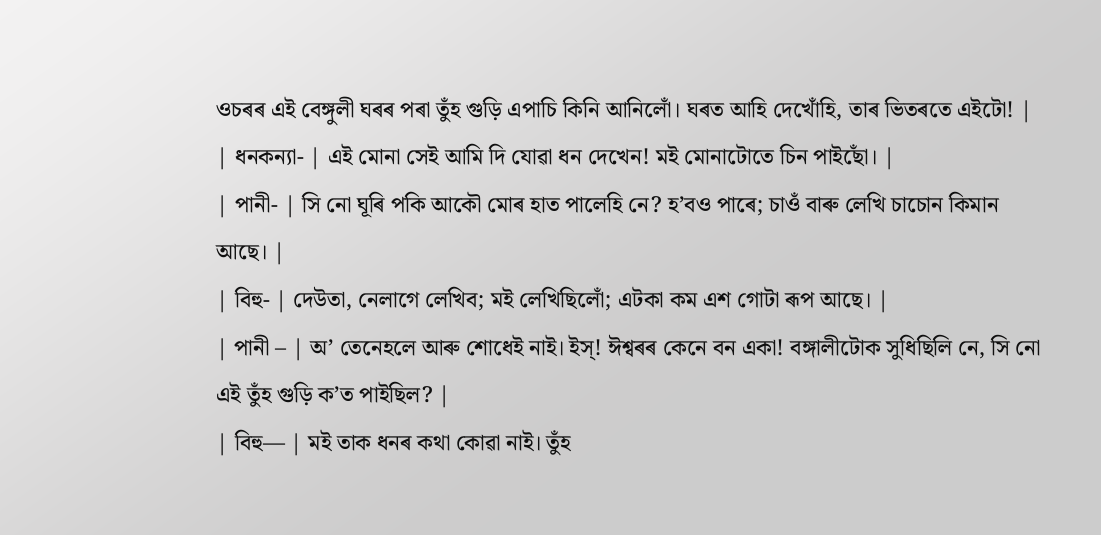ওচৰৰ এই বেঙ্গুলী ঘৰৰ পৰা তুঁহ গুড়ি এপাচি কিনি আনিলোঁ। ঘৰত আহি দেখোঁহি, তাৰ ভিতৰতে এইটো! |
| ধনকন্যা- | এই মোনা সেই আমি দি যোৱা ধন দেখেন! মই মোনাটোতে চিন পাইছোঁ। |
| পানী- | সি নো ঘূৰি পকি আকৌ মোৰ হাত পালেহি নে? হ’বও পাৰে; চাওঁ বাৰু লেখি চাচোন কিমান আছে। |
| বিহু- | দেউতা, নেলাগে লেখিব; মই লেখিছিলোঁ; এটকা কম এশ গোটা ৰূপ আছে। |
| পানী – | অ’ তেনেহলে আৰু শোধেই নাই। ইস্! ঈশ্বৰৰ কেনে বন একা! বঙ্গালীটোক সুধিছিলি নে, সি নো এই তুঁহ গুড়ি ক’ত পাইছিল? |
| বিহু— | মই তাক ধনৰ কথা কোৱা নাই। তুঁহ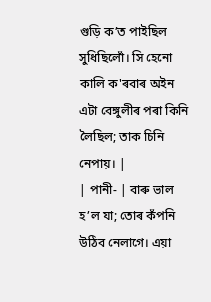গুড়ি ক’ত পাইছিল সুধিছিলোঁ। সি হেনো কালি ক'ৰবাৰ অইন এটা বেঙ্গুলীৰ পৰা কিনি লৈছিল; তাক চিনি নেপায়। |
| পানী- | বাৰু ভাল হ’ল যা; তোৰ কঁপনি উঠিব নেলাগে। এয়া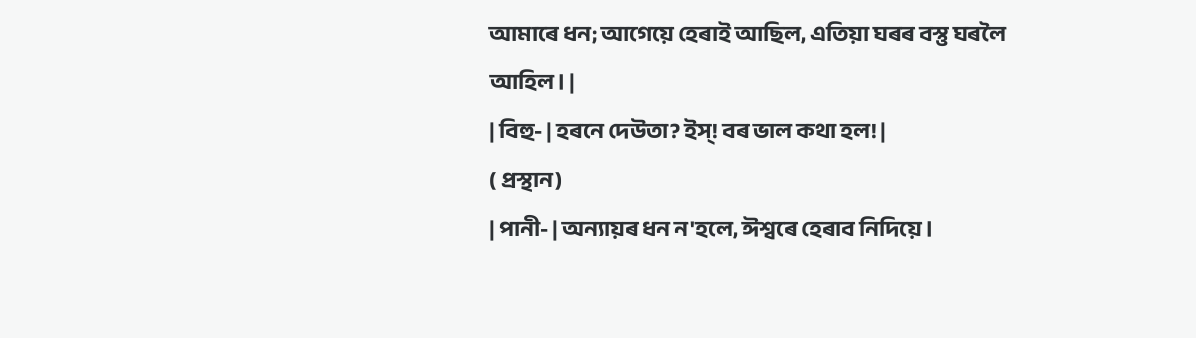আমাৰে ধন; আগেয়ে হেৰাই আছিল, এতিয়া ঘৰৰ বস্তু ঘৰলৈ আহিল। |
| বিহু- | হৰনে দেউতা? ইস্! বৰ ভাল কথা হল! |
( প্ৰস্থান)
| পানী- | অন্যায়ৰ ধন ন'হলে, ঈশ্বৰে হেৰাব নিদিয়ে।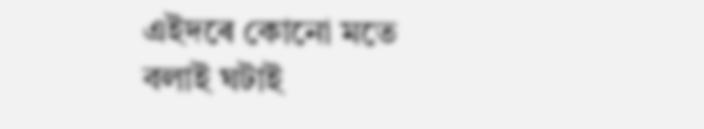এইদৰে কোনো মতে বলাই ঘটাই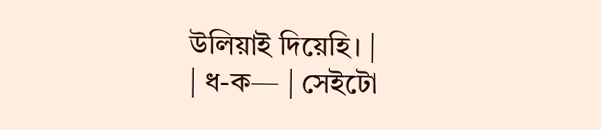উলিয়াই দিয়েহি। |
| ধ-ক— | সেইটো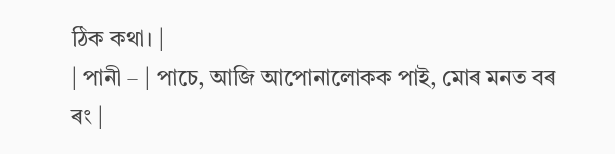ঠিক কথা। |
| পানী – | পাচে, আজি আপোনালোকক পাই, মোৰ মনত বৰ ৰং |